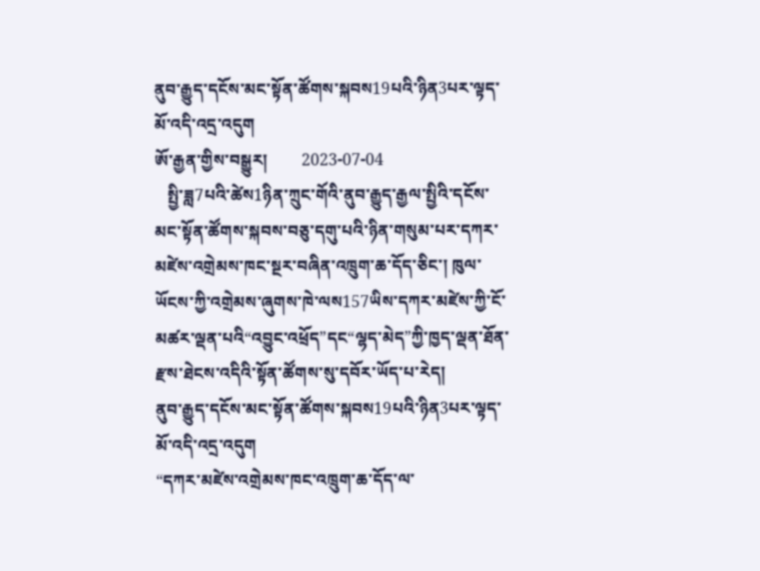ནུབ་རྒྱུད་དངོས་མང་སྟོན་ཚོགས་སྐབས19པའི་ཉིན3པར་ལྟད་མོ་འདི་འདྲ་འདུག
ཨོ་རྒྱན་གྱིས་བསྒྱུར།        2023-07-04
   སྤྱི་ཟླ7པའི་ཚེས1ཉིན་ཀྲུང་གོའི་ནུབ་རྒྱུད་རྒྱལ་སྤྱིའི་དངོས་མང་སྟོན་ཚོགས་སྐབས་བཅུ་དགུ་པའི་ཉིན་གསུམ་པར་དཀར་མཛེས་འགྲེམས་ཁང་སྔར་བཞིན་འཁྲུག་ཆ་དོད་ཅིང་། ཁུལ་ཡོངས་ཀྱི་འགྲེམས་ཞུགས་ཁེ་ལས157ཡིས་དཀར་མཛེས་ཀྱི་ངོ་མཚར་ལྡན་པའི“འབྱུང་འཕྲོད”དང“ལྷད་མེད”ཀྱི་ཁྱད་ལྡན་ཐོན་རྫས་ཐེངས་འདིའི་སྟོན་ཚོགས་སུ་དབོར་ཡོད་པ་རེད།
ནུབ་རྒྱུད་དངོས་མང་སྟོན་ཚོགས་སྐབས19པའི་ཉིན3པར་ལྟད་མོ་འདི་འདྲ་འདུག
“དཀར་མཛེས་འགྲེམས་ཁང་འཁྲུག་ཆ་དོད་ལ་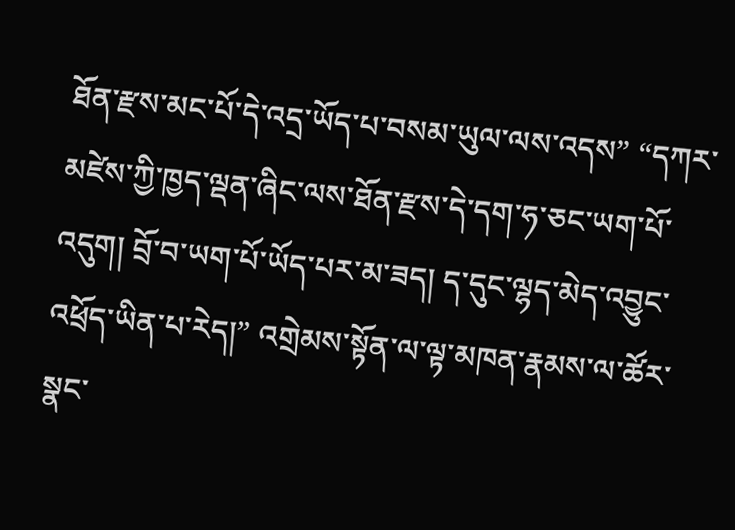ཐོན་རྫས་མང་པོ་དེ་འདྲ་ཡོད་པ་བསམ་ཡུལ་ལས་འདས” “དཀར་མཛེས་ཀྱི་ཁྱད་ལྡན་ཞིང་ལས་ཐོན་རྫས་དེ་དག་ཧ་ཅང་ཡག་པོ་འདུག། བྲོ་བ་ཡག་པོ་ཡོད་པར་མ་ཟད། ད་དུང་ལྷད་མེད་འབྱུང་འཕྲོད་ཡིན་པ་རེད།” འགྲེམས་སྟོན་ལ་ལྟ་མཁན་རྣམས་ལ་ཚོར་སྣང་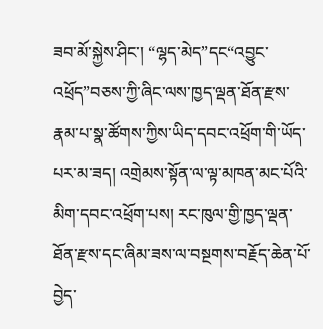ཟབ་མོ་སྐྱེས་ཤིང་། “ལྷད་མེད”དང“འབྱུང་འཕྲོད”བཅས་ཀྱི་ཞིང་ལས་ཁྱད་ལྡན་ཐོན་རྫས་རྣམ་པ་སྣ་ཚོགས་ཀྱིས་ཡིད་དབང་འཕྲོག་གི་ཡོད་པར་མ་ཟད། འགྲེམས་སྟོན་ལ་ལྟ་མཁན་མང་པོའི་མིག་དབང་འཕྲོག་པས། རང་ཁུལ་གྱི་ཁྱད་ལྡན་ཐོན་རྫས་དང་ཞིམ་ཟས་ལ་བསྔགས་བརྗོད་ཆེན་པོ་བྱེད་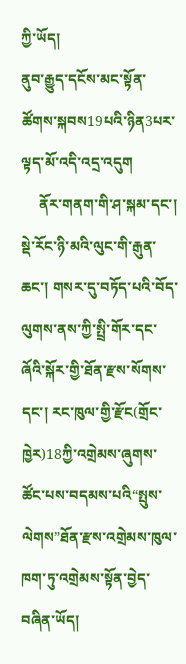ཀྱི་ཡོད།
ནུབ་རྒྱུད་དངོས་མང་སྟོན་ཚོགས་སྐབས19པའི་ཉིན3པར་ལྟད་མོ་འདི་འདྲ་འདུག
     ནོར་གནག་གི་ཤ་སྐམ་དང་། སྡེ་རོང་ཉི་མའི་ལུང་གི་རྒུན་ཆང་། གསར་དུ་བཏོད་པའི་བོད་ལུགས་ནས་ཀྱི་སྤྲི་གོར་དང་ཞོའི་སྐོར་གྱི་ཐོན་རྫས་སོགས་དང་། རང་ཁུལ་གྱི་རྫོང(གྲོང་ཁྱེར)18ཀྱི་འགྲེམས་ཞུགས་ཚོང་པས་བདམས་པའི“སྤུས་ལེགས”ཐོན་རྫས་འགྲེམས་ཁུལ་ཁག་ཏུ་འགྲེམས་སྟོན་བྱེད་བཞིན་ཡོད།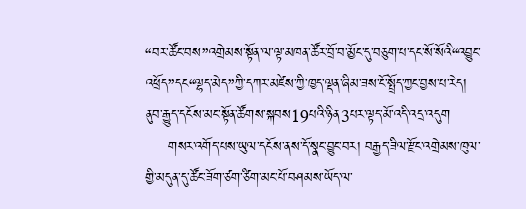“བར་ཚོང་བས”འགྲེམས་སྟོན་ལ་ལྟ་མཁན་ཚོར་བྲོ་བ་མྱོང་དུ་བཅུག་པ་དང་སོ་སོའི“འབྱུང་འཕྲོད”དང“ལྷད་མེད”ཀྱི་དཀར་མཛེས་ཀྱི་ཁྱད་ལྡན་ཞིམ་ཟས་ངོ་སྤྲོད་ཀྱང་བྱས་པ་རེད།
ནུབ་རྒྱུད་དངོས་མང་སྟོན་ཚོགས་སྐབས19པའི་ཉིན3པར་ལྟད་མོ་འདི་འདྲ་འདུག
     གསར་འགོད་པས་ཡུལ་དངོས་ནས་དོ་སྣང་བྱུང་བར། བརྒྱད་ཟིལ་རྫོང་འགྲེམས་ཁུལ་གྱི་མདུན་དུ་ཚོང་ཟོག་ཙག་ཙིག་མང་པོ་བཤམས་ཡོད་ལ་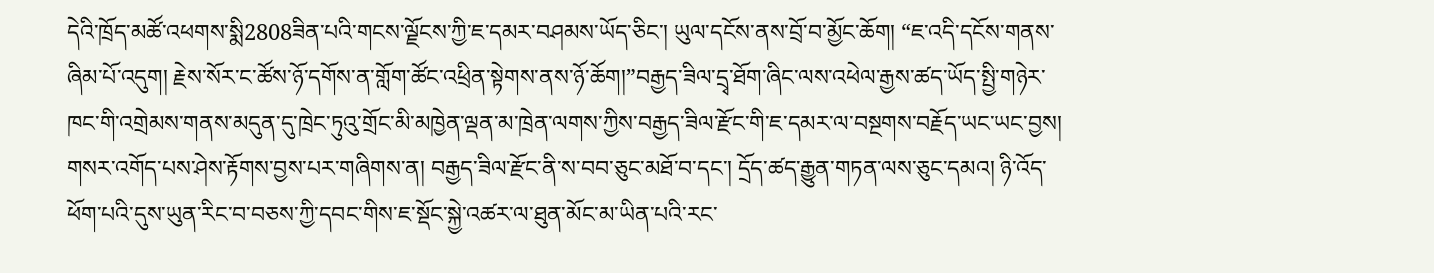དེའི་ཁྲོད་མཚོ་འཕགས་སྨི2808ཟིན་པའི་གངས་ལྗོངས་ཀྱི་ཇ་དམར་བཤམས་ཡོད་ཅིང་། ཡུལ་དངོས་ནས་བྲོ་བ་མྱོང་ཆོག། “ཇ་འདི་དངོས་གནས་ཞིམ་པོ་འདུག། རྗེས་སོར་ང་ཚོས་ཉོ་དགོས་ན་གློག་ཚོང་འཕྲིན་སྟེགས་ནས་ཉོ་ཆོག།”བརྒྱད་ཟིལ་དྲྭ་ཐོག་ཞིང་ལས་འཕེལ་རྒྱས་ཚད་ཡོད་སྤྱི་གཉེར་ཁང་གི་འགྲེམས་གནས་མདུན་དུ་ཁྲེང་ཏུའུ་གྲོང་མི་མཁྱེན་ལྡན་མ་ཁྲེན་ལགས་ཀྱིས་བརྒྱད་ཟིལ་རྫོང་གི་ཇ་དམར་ལ་བསྔགས་བརྗོད་ཡང་ཡང་བྱས། གསར་འགོད་པས་ཤེས་རྟོགས་བྱས་པར་གཞིགས་ན། བརྒྱད་ཟིལ་རྫོང་ནི་ས་བབ་ཅུང་མཐོ་བ་དང་། དྲོད་ཚད་རྒྱུན་གཏན་ལས་ཅུང་དམའ། ཉི་འོད་ཕོག་པའི་དུས་ཡུན་རིང་བ་བཅས་ཀྱི་དབང་གིས་ཇ་སྡོང་སྐྱེ་འཚར་ལ་ཐུན་མོང་མ་ཡིན་པའི་རང་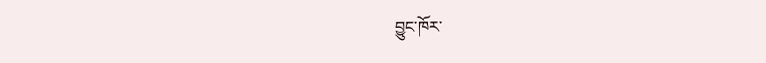བྱུང་ཁོར་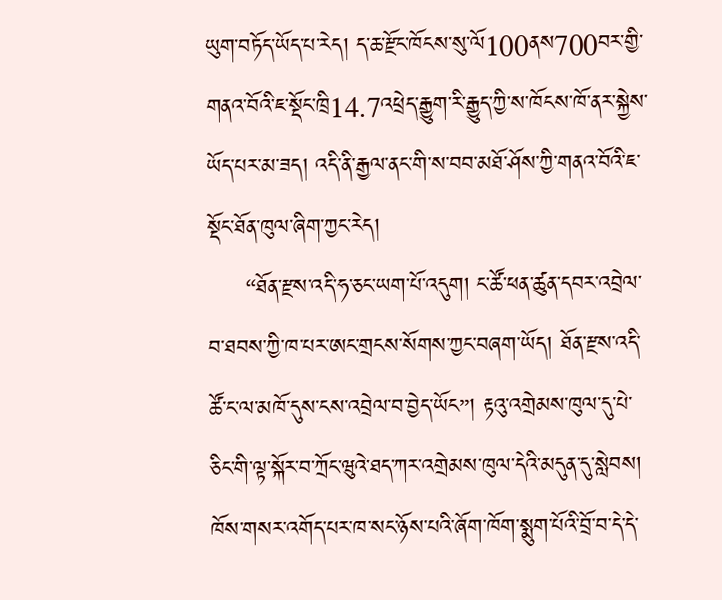ཡུག་བཏོད་ཡོད་པ་རེད། ད་ཆ་རྫོང་ཁོངས་སུ་ལོ100ནས700བར་གྱི་གནའ་བོའི་ཇ་སྡོང་ཁྲི14.7འཕྲེད་རྒྱུག་རི་རྒྱུད་ཀྱི་ས་ཁོངས་ཁོ་ནར་སྐྱེས་ཡོད་པར་མ་ཟད། འདི་ནི་རྒྱལ་ནང་གི་ས་བབ་མཐོ་ཤོས་ཀྱི་གནའ་བོའི་ཇ་སྡོང་ཐོན་ཁུལ་ཞིག་ཀྱང་རེད།
     “ཐོན་རྫས་འདི་ཧ་ཅང་ཡག་པོ་འདུག། ང་ཚོ་ཕན་ཚུན་དབར་འབྲེལ་བ་ཐབས་ཀྱི་ཁ་པར་ཨང་གྲངས་སོགས་ཀྱང་བཞག་ཡོད། ཐོན་རྫས་འདི་ཚོ་ང་ལ་མཁོ་དུས་ངས་འབྲེལ་བ་བྱེད་ཡོང”། རྟའུ་འགྲེམས་ཁུལ་དུ་པེ་ཅིང་གི་ལྟ་སྐོར་བ་ཀྲོང་ཝུའེ་ཐད་ཀར་འགྲེམས་ཁུལ་དེའི་མདུན་དུ་སླེབས། ཁོས་གསར་འགོད་པར་ཁ་སང་ཉོས་པའི་ཞོག་ཁོག་སྨུག་པོའི་བྲོ་བ་དེ་དེ་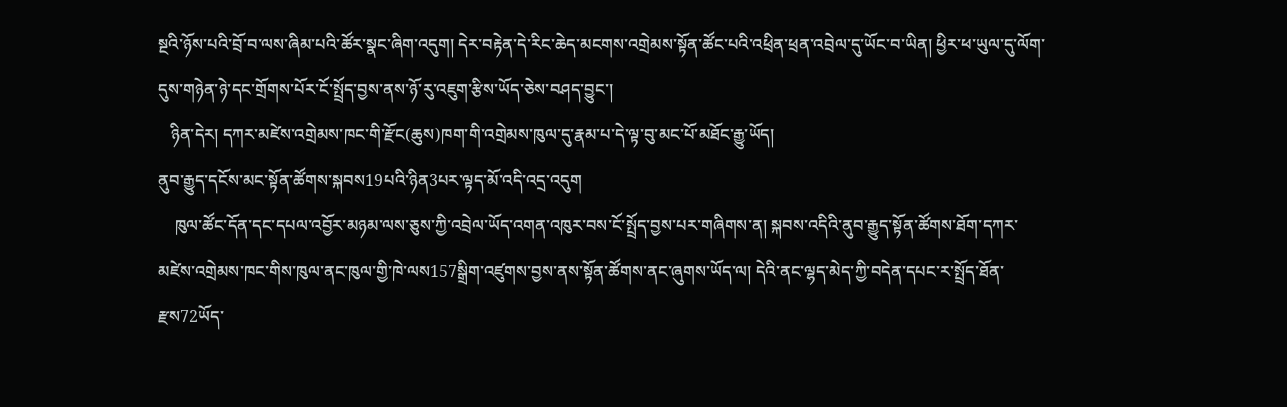སྔའི་ཉོས་པའི་བྲོ་བ་ལས་ཞིམ་པའི་ཚོར་སྣང་ཞིག་འདུག། དེར་བརྟེན་དེ་རིང་ཆེད་མངགས་འགྲེམས་སྟོན་ཚོང་པའི་འཕྲིན་ཕྲན་འབྲེལ་དུ་ཡོང་བ་ཡིན། ཕྱིར་ཕ་ཡུལ་དུ་ལོག་དུས་གཉེན་ཉེ་དང་གྲོགས་པོར་ངོ་སྤྲོད་བྱས་ནས་ཉོ་རུ་འཇུག་རྩིས་ཡོད་ཅེས་བཤད་བྱུང་།
   ཉིན་དེར། དཀར་མཛེས་འགྲེམས་ཁང་གི་རྫོང(ཆུས)ཁག་གི་འགྲེམས་ཁུལ་དུ་རྣམ་པ་དེ་ལྟ་བུ་མང་པོ་མཐོང་རྒྱུ་ཡོད།
ནུབ་རྒྱུད་དངོས་མང་སྟོན་ཚོགས་སྐབས19པའི་ཉིན3པར་ལྟད་མོ་འདི་འདྲ་འདུག
    ཁུལ་ཚོང་དོན་དང་དཔལ་འབྱོར་མཉམ་ལས་ཅུས་ཀྱི་འབྲེལ་ཡོད་འགན་འཁུར་བས་ངོ་སྤྲོད་བྱས་པར་གཞིགས་ན། སྐབས་འདིའི་ནུབ་རྒྱུད་སྟོན་ཚོགས་ཐོག་དཀར་མཛེས་འགྲེམས་ཁང་གིས་ཁུལ་ནང་ཁུལ་གྱི་ཁེ་ལས157སྒྲིག་འཛུགས་བྱས་ནས་སྟོན་ཚོགས་ནང་ཞུགས་ཡོད་ལ། དེའི་ནང་ལྷད་མེད་ཀྱི་བདེན་དཔང་ར་སྤྲོད་ཐོན་རྫས72ཡོད་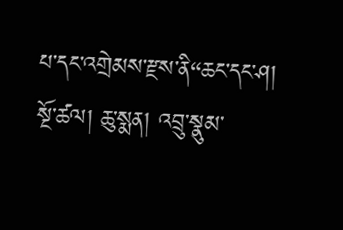པ་དང་འགྲེམས་རྫས་ནི“ཆང་དང་ཤ། སྔོ་ཚལ། ཆུ་སྨན། འབྲུ་སྣུམ་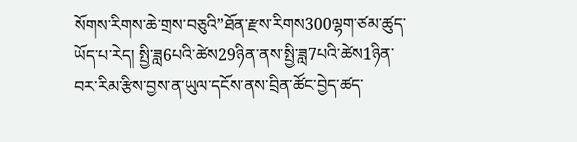སོགས་རིགས་ཆེ་གྲས་བཅུའི”ཐོན་རྫས་རིགས300ལྷག་ཙམ་ཚུད་ཡོད་པ་རེད། སྤྱི་ཟླ6པའི་ཚེས29ཉིན་ནས་སྤྱི་ཟླ7པའི་ཚེས1ཉིན་བར་རིམ་རྩིས་བྱས་ན་ཡུལ་དངོས་ནས་བྲིན་ཚོང་བྱེད་ཚད་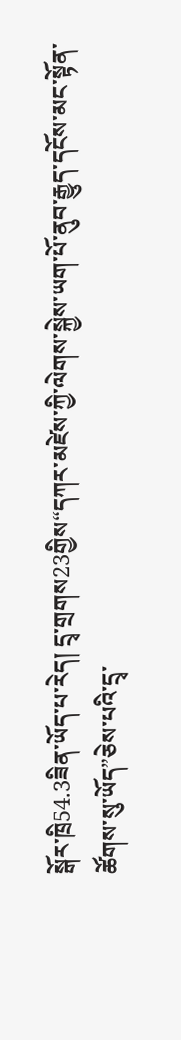སྒོར་ཁྲི54.3ཟིན་ཡོད་པ་རེད། དྲྭ་གྲགས23གྱིས“དཀར་མཛེས་ཀྱི་ལེགས་སྐྱེས་ཡག་པོ་ནུབ་རྒྱུད་དངོས་མང་སྟོན་ཚོགས་སུ་ཡོད”ཅེས་པའི་དྲྭ་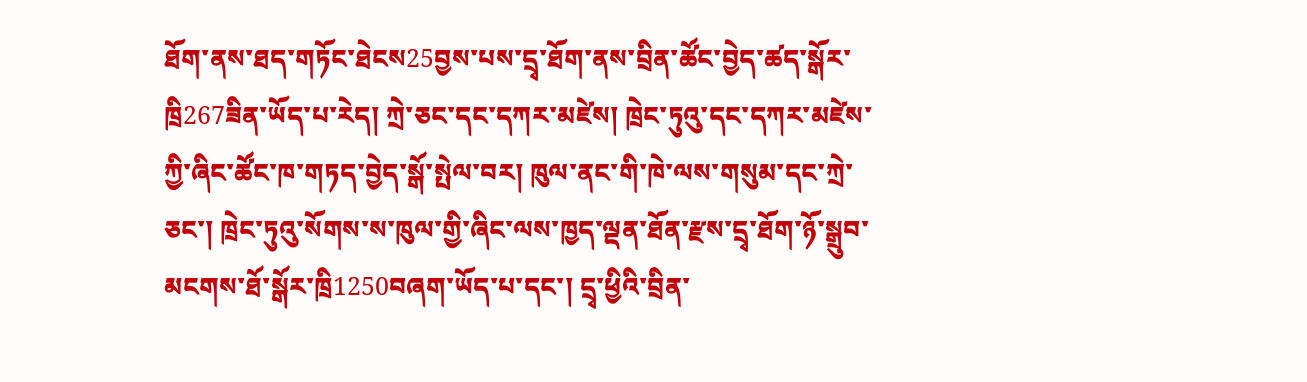ཐོག་ནས་ཐད་གཏོང་ཐེངས25བྱས་པས་དྲྭ་ཐོག་ནས་བྲིན་ཚོང་བྱེད་ཚད་སྒོར་ཁྲི267ཟིན་ཡོད་པ་རེད། ཀྲེ་ཅང་དང་དཀར་མཛེས། ཁྲེང་ཏུའུ་དང་དཀར་མཛེས་ཀྱི་ཞིང་ཚོང་ཁ་གཏད་བྱེད་སྒོ་སྤེལ་བར། ཁུལ་ནང་གི་ཁེ་ལས་གསུམ་དང་ཀྲེ་ཅང་། ཁྲེང་ཏུའུ་སོགས་ས་ཁུལ་གྱི་ཞིང་ལས་ཁྱད་ལྡན་ཐོན་རྫས་དྲྭ་ཐོག་ཉོ་སྒྲུབ་མངགས་ཐོ་སྒོར་ཁྲི1250བཞག་ཡོད་པ་དང་། དྲྭ་ཕྱིའི་བྲིན་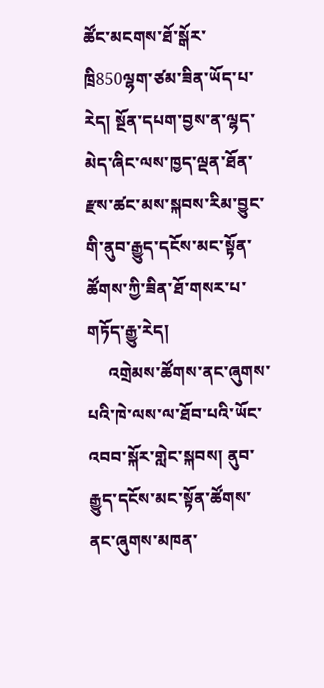ཚོང་མངགས་ཐོ་སྒོར་ཁྲི850ལྷག་ཙམ་ཟིན་ཡོད་པ་རེད། སྔོན་དཔག་བྱས་ན་ལྷད་མེད་ཞིང་ལས་ཁྱད་ལྡན་ཐོན་རྫས་ཚང་མས་སྐབས་རིམ་བྱུང་གི་ནུབ་རྒྱུད་དངོས་མང་སྟོན་ཚོགས་ཀྱི་ཟིན་ཐོ་གསར་པ་གཏོད་རྒྱུ་རེད།
     འགྲེམས་ཚོགས་ནང་ཞུགས་པའི་ཁེ་ལས་ལ་ཐོབ་པའི་ཡོང་འབབ་སྐོར་གླེང་སྐབས། ནུབ་རྒྱུད་དངོས་མང་སྟོན་ཚོགས་ནང་ཞུགས་མཁན་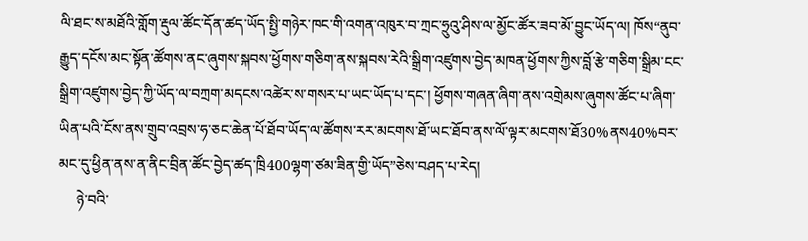ལི་ཐང་ས་མཐོའི་གློག་རྡུལ་ཚོང་དོན་ཚད་ཡོད་སྤྱི་གཉེར་ཁང་གི་འགན་འཁུར་བ་ཀྲང་ཧྲུའུ་ཤིས་ལ་མྱོང་ཚོར་ཟབ་མོ་བྱུང་ཡོད་ལ། ཁོས“ནུབ་རྒྱུད་དངོས་མང་སྟོན་ཚོགས་ནང་ཞུགས་སྐབས་ཕྱོགས་གཅིག་ནས་སྐབས་རེའི་སྒྲིག་འཛུགས་བྱེད་མཁན་ཕྱོགས་ཀྱིས་བློ་རྩེ་གཅིག་སྒྲིམ་ངང་སྒྲིག་འཛུགས་བྱེད་ཀྱི་ཡོད་ལ་བཀྲག་མདངས་འཚེར་ས་གསར་པ་ཡང་ཡོད་པ་དང་། ཕྱོགས་གཞན་ཞིག་ནས་འགྲེམས་ཞུགས་ཚོང་པ་ཞིག་ཡིན་པའི་ངོས་ནས་གྲུབ་འབྲས་ཧ་ཅང་ཆེན་པོ་ཐོབ་ཡོད་ལ་ཚོགས་རར་མངགས་ཐོ་ཡང་ཐོབ་ནས་ལོ་ལྟར་མངགས་ཐོ30%ནས40%བར་མང་དུ་ཕྱིན་ནས་ན་ནིང་བྲིན་ཚོང་བྱེད་ཚད་ཁྲི400ལྷག་ཙམ་ཟིན་གྱི་ཡོད”ཅེས་བཤད་པ་རེད།
     ཉེ་བའི་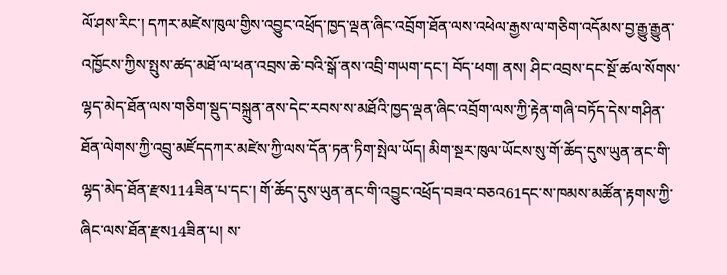ལོ་ཤས་རིང་། དཀར་མཛེས་ཁུལ་གྱིས་འབྱུང་འཕྲོད་ཁྱད་ལྡན་ཞིང་འབྲོག་ཐོན་ལས་འཕེལ་རྒྱས་ལ་གཅིག་འདོམས་བྱ་རྒྱུ་རྒྱུན་འཁྱོངས་ཀྱིས་སྤུས་ཚད་མཐོ་ལ་ཕན་འབྲས་ཆེ་བའི་སྒོ་ནས་འབྲི་གཡག་དང་། བོད་ཕག། ནས། ཤིང་འབྲས་དང་སྔོ་ཚལ་སོགས་ལྷད་མེད་ཐོན་ལས་གཅིག་སྡུད་བསྐྲུན་ནས་དེང་རབས་ས་མཐོའི་ཁྱད་ལྡན་ཞིང་འབྲོག་ལས་ཀྱི་རྟེན་གཞི་བཏོད་དེས་གཤིན་ཐོན་ལེགས་ཀྱི་འབྲུ་མཛོདདཀར་མཛེས་ཀྱི་ལས་དོན་ཏན་ཏིག་སྤེལ་ཡོད། མིག་སྔར་ཁུལ་ཡོངས་སུ་གོ་ཆོད་དུས་ཡུན་ནང་གི་ལྷད་མེད་ཐོན་རྫས114ཟིན་པ་དང་། གོ་ཆོད་དུས་ཡུན་ནང་གི་འབྱུང་འཕྲོད་བཟའ་བཅའ61དང་ས་ཁམས་མཚོན་རྟགས་ཀྱི་ཞིང་ལས་ཐོན་རྫས14ཟིན་པ། ས་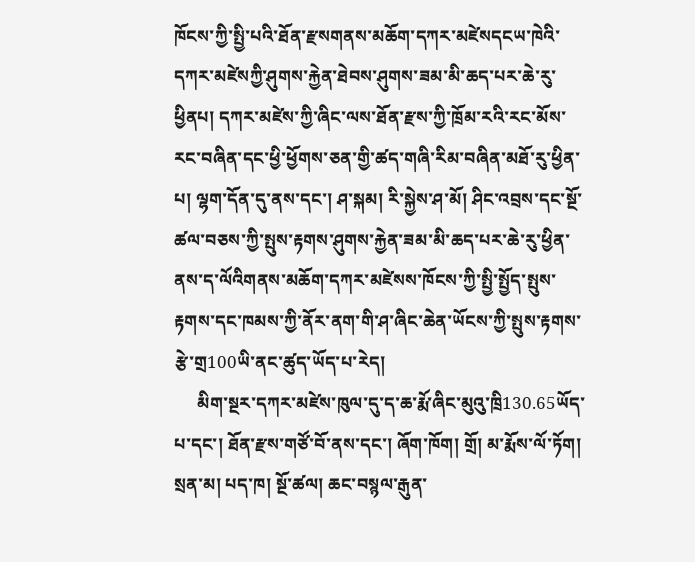ཁོངས་ཀྱི་སྤྱི་པའི་ཐོན་རྫསགནས་མཆོག་དཀར་མཛེསདངཡ་ཁེའི་དཀར་མཛེསཀྱི་ཤུགས་རྐྱེན་ཐེབས་ཤུགས་ཟམ་མི་ཆད་པར་ཆེ་རུ་ཕྱིནཔ། དཀར་མཛེས་ཀྱི་ཞིང་ལས་ཐོན་རྫས་ཀྱི་ཁྲོམ་རའི་རང་མོས་རང་བཞིན་དང་ཕྱི་ཕྱོགས་ཅན་གྱི་ཚད་གཞི་རིམ་བཞིན་མཐོ་རུ་ཕྱིན་པ། ལྷག་དོན་དུ་ནས་དང་། ཤ་སྐམ། རི་སྐྱེས་ཤ་མོ། ཤིང་འབྲས་དང་སྔོ་ཚལ་བཅས་ཀྱི་སྤུས་རྟགས་ཤུགས་རྐྱེན་ཟམ་མི་ཆད་པར་ཆེ་རུ་ཕྱིན་ནས་ད་ལོའིགནས་མཆོག་དཀར་མཛེསས་ཁོངས་ཀྱི་སྤྱི་སྤྱོད་སྤུས་རྟགས་དང་ཁམས་ཀྱི་ནོར་ནག་གི་ཤ་ཞིང་ཆེན་ཡོངས་ཀྱི་སྤུས་རྟགས་རྩེ་གྲ100ཡི་ནང་ཚུད་ཡོད་པ་རེད།
     མིག་སྔར་དཀར་མཛེས་ཁུལ་དུ་ད་ཆ་རྨོ་ཞིང་མུའུ་ཁྲི130.65ཡོད་པ་དང་། ཐོན་རྫས་གཙོ་བོ་ནས་དང་། ཞོག་ཁོག། གྲོ། མ་རྨོས་ལོ་ཏོག། སྲན་མ། པད་ཁ། སྔོ་ཚལ། ཆང་བསྙལ་རྒུན་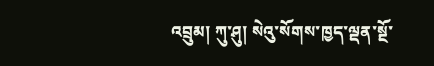འབྲུམ། ཀུ་ཤུ། སེའུ་སོགས་ཁྱད་ལྡན་སྔོ་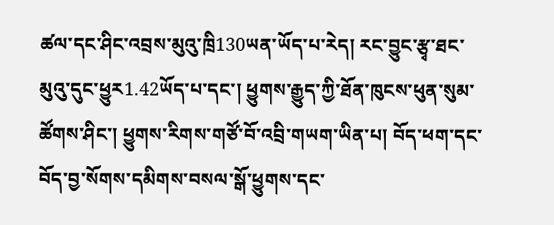ཚལ་དང་ཤིང་འབྲས་མུའུ་ཁྲི130ཡན་ཡོད་པ་རེད། རང་བྱུང་རྩྭ་ཐང་མུའུ་དུང་ཕྱུར1.42ཡོད་པ་དང་། ཕྱུགས་རྒྱུད་ཀྱི་ཐོན་ཁུངས་ཕུན་སུམ་ཚོགས་ཤིང་། ཕྱུགས་རིགས་གཙོ་བོ་འབྲི་གཡག་ཡིན་པ། བོད་ཕག་དང་བོད་བྱ་སོགས་དམིགས་བསལ་སྒོ་ཕྱུགས་དང་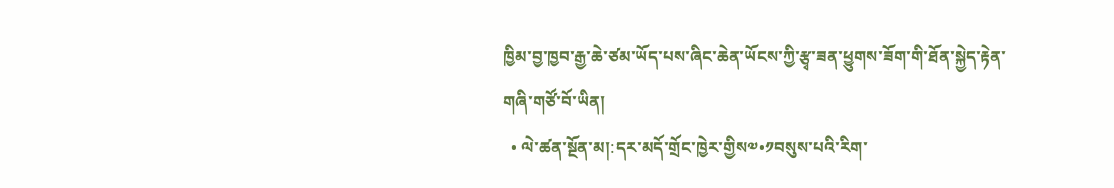ཁྱིམ་བྱ་ཁྱབ་རྒྱ་ཆེ་ཙམ་ཡོད་པས་ཞིང་ཆེན་ཡོངས་ཀྱི་རྩྭ་ཟན་ཕྱུགས་ཟོག་གི་ཐོན་སྐྱེད་རྟེན་གཞི་གཙོ་བོ་ཡིན།
  • ལེ་ཚན་སྔོན་མ།:དར་མདོ་གྲོང་ཁྱེར་གྱིས༧•༡བསུས་པའི་རིག་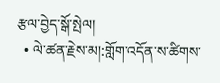རྩལ་བྱེད་སྒོ་སྤེལ།
  • ལེ་ཚན་རྗེས་མ།:གློག་འདོན་ས་ཚིགས་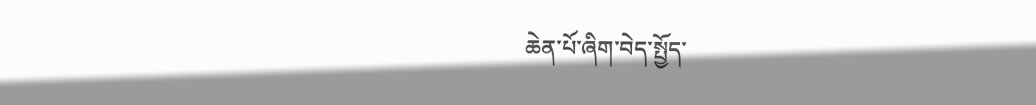ཆེན་པོ་ཞིག་བེད་སྤྱོད་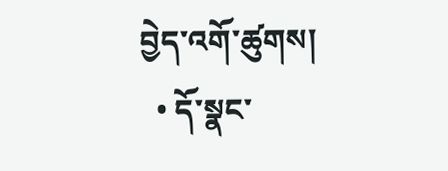བྱེད་འགོ་ཚུགས།
  • དོ་སྣང་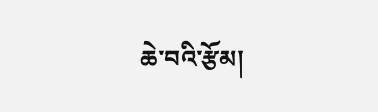ཆེ་བའི་རྩོམ།